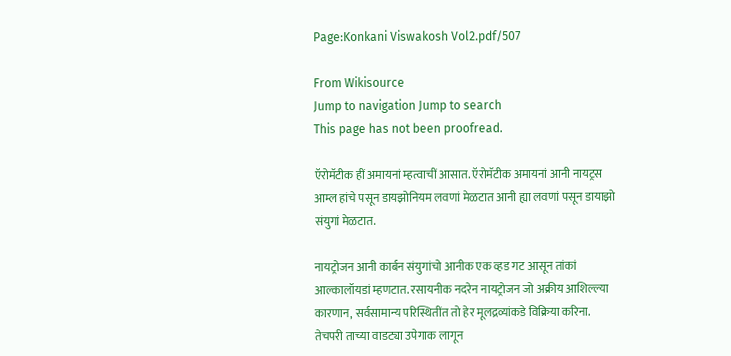Page:Konkani Viswakosh Vol2.pdf/507

From Wikisource
Jump to navigation Jump to search
This page has not been proofread.

ऍरोमॅटीक हीं अमायनां म्हत्वाचीं आसात. ऍरोमॅटीक अमायनां आनी नायट्रस आम्ल हांचे पसून डायझोनियम लवणां मेळटात आनी ह्या लवणां पसून डायाझो संयुगां मेळटात.

नायट्रोजन आनी कार्बन संयुगांचो आनीक एक व्हड गट आसून तांकां आल्कालॉयडां म्हणटात. रसायनीक नदरेन नायट्रोजन जो अक्रीय आशिल्ल्या कारणान, सर्वसामान्य परिस्थितींत तो हेर मूलद्रव्यांकडे विक्रिया करिना. तेचपरी ताच्या वाडट्या उपेगाक लागून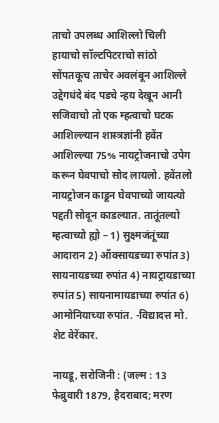ताचो उपलब्ध आशिल्लो चिली हायाचो सॉल्टपिटराचो सांठो सोंपतकूच ताचेर अवलंबून आशिल्ले उद्देगधंदे बंद पडचे न्हय देखून आनी सजिवाचो तो एक म्हत्वाचो घटक आशिल्ल्यान शास्त्रज्ञांनी हवेंत आशिल्ल्या 75% नायट्रोजनाचो उपेग करून घेवपाचो सोद लायलो. हवेंतलो नायट्रोजन काडून घेवपाच्यो जायत्यो पद्दती सोदून काडल्यात. तातूंतल्यो म्हत्वाच्यो ह्यो – 1) सुक्ष्मजंतूंच्या आदारान 2) ऑक्सायडच्या रुपांत 3) सायनायडच्या रुपांत 4) नायट्रायडाच्या रुपांत 5) सायनामायडाच्या रुपांत 6) आमोनियाच्या रुपांत. -विद्यादत्त मो. शेट वेरेंकार.

नायडू, सरोजिनी : (जल्म : 13 फेब्रुवारी 1879, हैदराबाद; मरण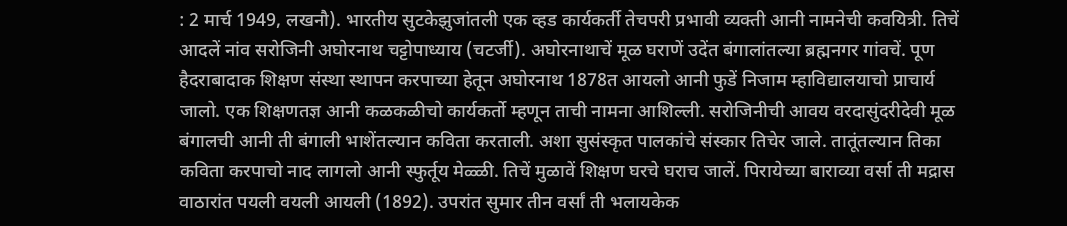: 2 मार्च 1949, लखनौ). भारतीय सुटकेझुजांतली एक व्हड कार्यकर्ती तेचपरी प्रभावी व्यक्ती आनी नामनेची कवयित्री. तिचें आदलें नांव सरोजिनी अघोरनाथ चट्टोपाध्याय (चटर्जी). अघोरनाथाचें मूळ घराणें उदेंत बंगालांतल्या ब्रह्मनगर गांवचें. पूण हैदराबादाक शिक्षण संस्था स्थापन करपाच्या हेतून अघोरनाथ 1878त आयलो आनी फुडें निजाम म्हाविद्यालयाचो प्राचार्य जालो. एक शिक्षणतज्ञ आनी कळकळीचो कार्यकर्तो म्हणून ताची नामना आशिल्ली. सरोजिनीची आवय वरदासुंदरीदेवी मूळ बंगालची आनी ती बंगाली भाशेंतल्यान कविता करताली. अशा सुसंस्कृत पालकांचे संस्कार तिचेर जाले. तातूंतल्यान तिका कविता करपाचो नाद लागलो आनी स्फुर्तूय मेळ्ळी. तिचें मुळावें शिक्षण घरचे घराच जालें. पिरायेच्या बाराव्या वर्सा ती मद्रास वाठारांत पयली वयली आयली (1892). उपरांत सुमार तीन वर्सां ती भलायकेक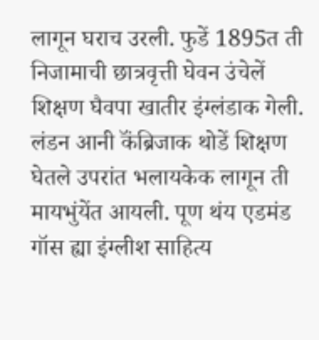लागून घराच उरली. फुडें 1895त ती निजामाची छात्रवृत्ती घेवन उंचेलें शिक्षण घैवपा खातीर इंग्लंडाक गेली. लंडन आनी कॅंब्रिजाक थोडें शिक्षण घेतले उपरांत भलायकेक लागून ती मायभुंयेंत आयली. पूण थंय एडमंड गॉस ह्या इंग्लीश साहित्य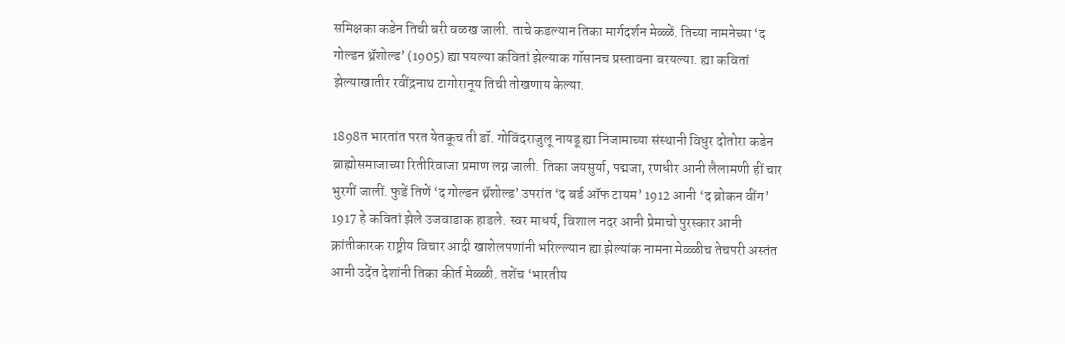समिक्षका कडेन तिची बरी वळख जाली. ताचे कडल्यान तिका मार्गदर्शन मेळ्ळें. तिच्या नामनेच्या ‘द गोल्डन थ्रॅशोल्ड’ (1905) ह्या पयल्या कवितां झेल्याक गॉसानच प्रस्तावना बरयल्या. ह्या कवितां झेल्याखातीर रवींद्रनाथ टागोरानूय तिची तोखणाय केल्या.

1898त भारतांत परत येतकूच ती डॉ. गोविंदराजुलू नायडू ह्या निजामाच्या संस्थानी विधुर दोतोरा कडेन ब्राह्मोसमाजाच्या रितीरिवाजा प्रमाण लग्न जाली. तिका जयसुर्या, पद्मजा, रणधीर आनी लैलामणी हीं चार भुरगीं जालीं. फुडें तिणें ‘द गोल्डन थ्रॅशोल्ड’ उपरांत ‘द बर्ड ऑफ टायम’ 1912 आनी ‘द ब्रोकन वींग’ 1917 हे कवितां झेले उजवाडाक हाडले. स्वर माधर्य, विशाल नदर आनी प्रेमाचो पुरस्कार आनी क्रांतीकारक राष्ट्रीय विचार आदी खाशेलपणांनी भरिल्ल्यान ह्या झेल्यांक नामना मेळ्ळीच तेचपरी अस्तंत आनी उदेंत देशांनी तिका कीर्त मेळ्ळी. तशेंच ‘भारतीय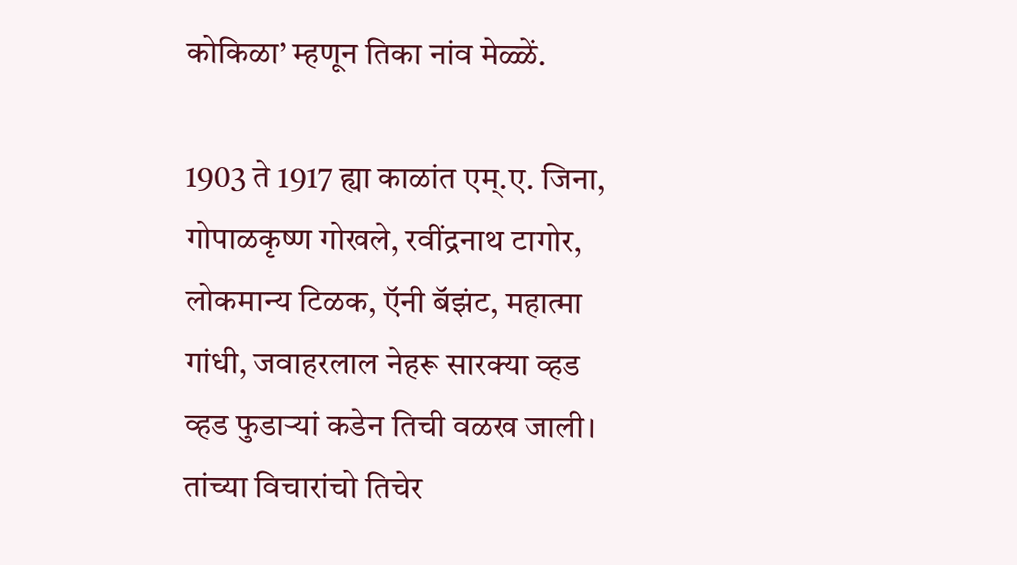कोकिळा’ म्हणून तिका नांव मेळ्ळें.

1903 ते 1917 ह्या काळांत एम्.ए. जिना, गोपाळकृष्ण गोखले, रवींद्रनाथ टागोर, लोकमान्य टिळक, ऍनी बॅझंट, महात्मा गांधी, जवाहरलाल नेहरू सारक्या व्हड व्हड फुडाऱ्यां कडेन तिची वळख जाली। तांच्या विचारांचो तिचेर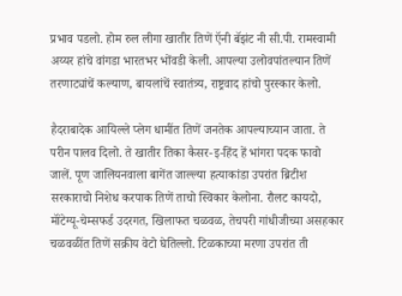प्रभाव पडलो. होम रुल लीगा खातीर तिणें ऍनी बॅझंट नी सी.पी. रामस्वामी अय्यर हांचे वांगडा भारतभर भोंवडी केली. आपल्या उलोवपांतल्यान तिणें तरणाट्यांचें कल्याण, बायलांचें स्वातंत्र्य, राष्ट्रवाद हांचो पुरस्कार केलो.

हैदराबादेक आयिल्ले प्लेग धामींत तिणें जनतेक आपल्याच्यान जाता. ते परीन पालव दिलो. ते खातीर तिका कैसर-इ-हिंद हें भांगरा पदक फावो जालें. पूण जालियनवाला बागेंत जाल्ल्या हत्याकांडा उपरांत ब्रिटीश सरकाराचो निशेध करपाक तिणें ताचो स्विकार केलोना. रौलट कायदो, मॉंटेग्यू-चेम्सफर्ड उदरगत, खिलाफत चळवळ, तेचपरी गांधीजीच्या असहकार चळवळींत तिणें सक्रीय वेटो घेतिल्लो. टिळकाच्या मरणा उपरांत ती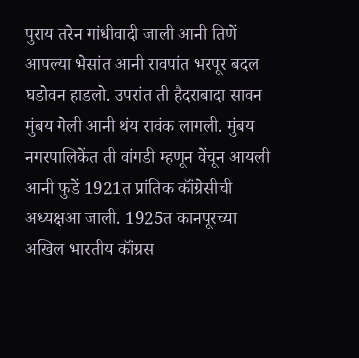पुराय तरेन गांधीवादी जाली आनी तिणें आपल्या भेसांत आनी रावपांत भरपूर बदल घडोवन हाडलो. उपरांत ती हैदराबादा सावन मुंबय गेली आनी थंय रावंक लागली. मुंबय नगरपालिकेंत ती वांगडी म्हणून वेंचून आयली आनी फुडें 1921त प्रांतिक कॉंग्रेसीची अध्यक्षआ जाली. 1925त कानपूरच्या अखिल भारतीय कॉंग्रस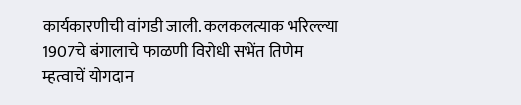कार्यकारणीची वांगडी जाली. कलकलत्याक भरिल्ल्या 1907चे बंगालाचे फाळणी विरोधी सभेंत तिणेम म्हत्वाचें योगदान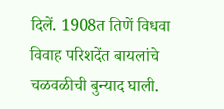दिलें. 1908त तिणें विधवा विवाह परिशदेंत बायलांचे चळवळीची बुन्याद घाली.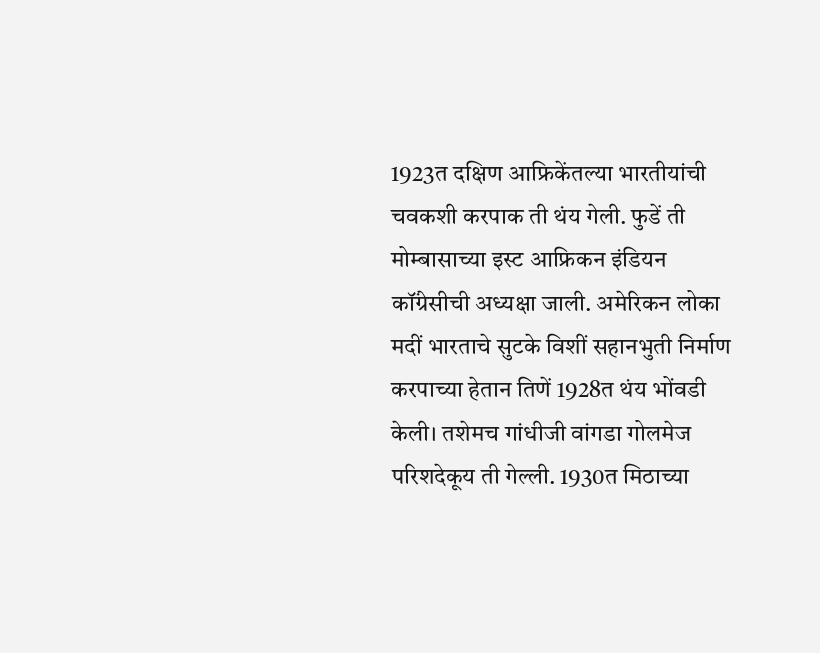1923त दक्षिण आफ्रिकेंतल्या भारतीयांची चवकशी करपाक ती थंय गेली. फुडें ती मोम्बासाच्या इस्ट आफ्रिकन इंडियन कॉंग्रेसीची अध्यक्षा जाली. अमेरिकन लोका मदीं भारताचे सुटके विशीं सहानभुती निर्माण करपाच्या हेतान तिणें 1928त थंय भोंवडी केली। तशेमच गांधीजी वांगडा गोलमेज परिशदेकूय ती गेल्ली. 1930त मिठाच्या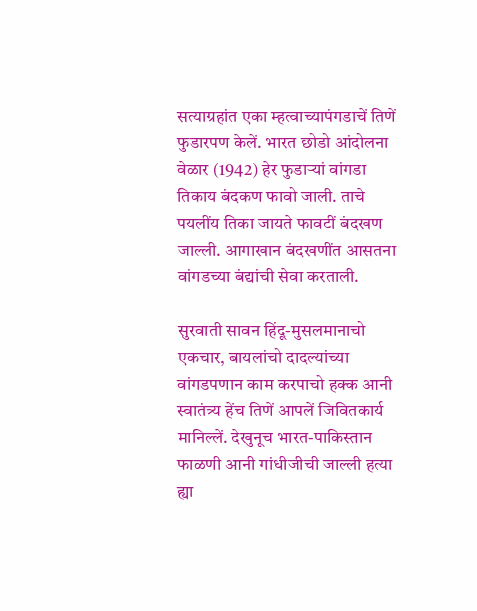सत्याग्रहांत एका म्हत्वाच्यापंगडाचें तिणें फुडारपण केलें. भारत छोडो आंदोलना वेळार (1942) हेर फुडाऱ्यां वांगडा तिकाय बंदकण फावो जाली. ताचे पयलींय तिका जायते फावटीं बंदखण जाल्ली. आगाखान बंदखणींत आसतना वांगडच्या बंद्यांची सेवा करताली.

सुरवाती सावन हिंदू-मुसलमानाचो एकचार, बायलांचो दादल्यांच्या वांगडपणान काम करपाचो हक्क आनी स्वातंत्र्य हेंच तिणें आपलें जिवितकार्य मानिल्लें. देखुनूच भारत-पाकिस्तान फाळणी आनी गांधीजीची जाल्ली हत्या ह्या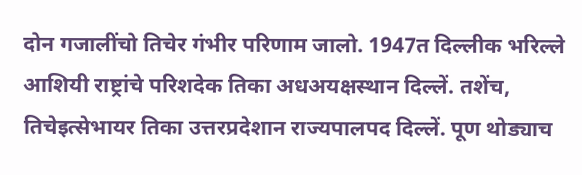दोन गजालींचो तिचेर गंभीर परिणाम जालो. 1947त दिल्लीक भरिल्ले आशियी राष्ट्रांचे परिशदेक तिका अधअयक्षस्थान दिल्लें. तशेंच, तिचेइत्सेभायर तिका उत्तरप्रदेशान राज्यपालपद दिल्लें. पूण थोड्याच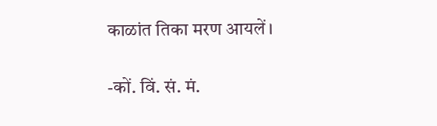काळांत तिका मरण आयलें।

-कों. विं. सं. मं.